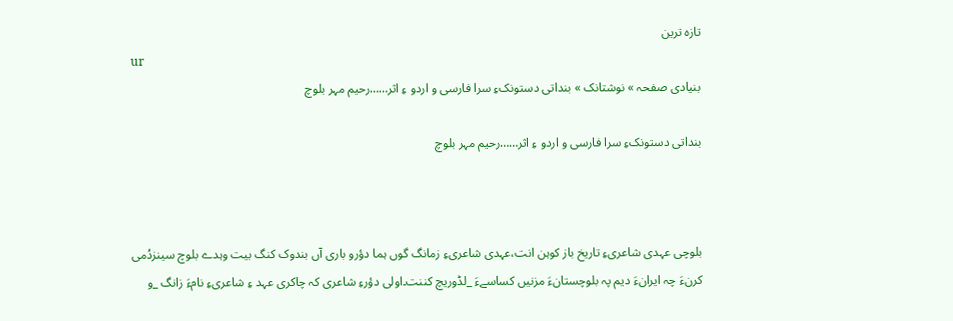تازہ ترین
ur
بنیادی صفحہ » نوشتانک » بنداتی دستونکءِ سرا فارسی و اردو ءِ اثر……رحیم مہر بلوچ

بنداتی دستونکءِ سرا فارسی و اردو ءِ اثر……رحیم مہر بلوچ



بلوچی عہدی شاعریءِ تاریخ باز کوہن انت،عہدی شاعریءِ زمانگ گوں ہما دؤرو باری آں بندوک کنگ بیت وہدے بلوچ سینزدُمی کرنءَ چہ ایرانءَ دیم پہ بلوچستانءَ مزنیں کساسےءَ _لڈوریچ کننت۔اولی دؤرءِ شاعری کہ چاکری عہد ءِ شاعریءِ نامءَ زانگ _و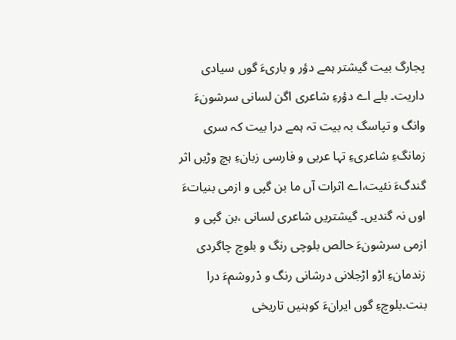پجارگ بیت گیشتر ہمے دؤر و باریءَ گوں سیادی داریت۔ بلے اے دؤرءِ شاعری اگن لسانی سرشونءَ وانگ و تپاسگ بہ بیت تہ ہمے درا بیت کہ سری زمانگءِ شاعریءِ تہا عربی و فارسی زبانءِ ہچ وڑیں اثر گندگءَ نئیت،اے اثرات آں ما بن گپی و ازمی بنیاتءَ اوں نہ گندیں۔ گیشتریں شاعری لسانی ،بن گپی و ازمی سرشونءَ حالص بلوچی رنگ و بلوچ چاگردی زندمانءِ اڑو اڑجلانی درشانی رنگ و دْروشمءَ درا بنت۔بلوچءِ گوں ایرانءَ کوہنیں تاریخی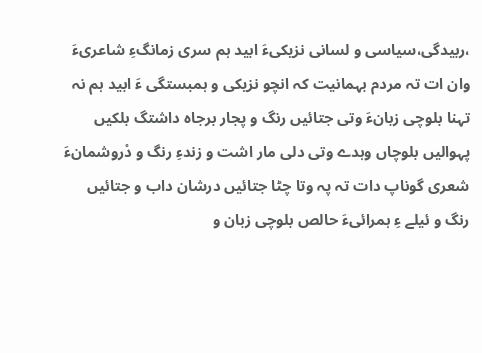،ربیدگی،سیاسی و لسانی نزیکیءَ ابید ہم سری زمانگءِ شاعریءَ وان ات تہ مردم بہمانیت کہ انچو نزیکی و ہمبستگی ءَ ابید ہم نہ تہنا بلوچی زبانءَ وتی جتائیں رنگ و پجار برجاہ داشتگ بلکیں پہوالیں بلوچاں وہدے وتی دلی مار اشت و زندءِ رنگ و دْروشمانءَ شعری گوناپ دات تہ پہ وتا چٹا جتائیں درشان داب و جتائیں رنگ و ئیلے ءِ ہمرائیءَ حالص بلوچی زبان و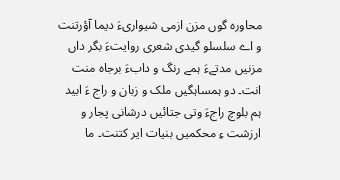محاورہ گوں مزن ازمی شیواریءَ دیما آؤرتنت و اے سلسلو گیدی شعری روایتءَ بگر داں مزنیں مدتےءَ ہمے رنگ و دابءَ برجاہ منت انت۔ دو ہمساہگیں ملک و زبان و راج ءَ ابید ہم بلوچ راجءَ وتی جتائیں درشانی پجار و ارزشت ءِ محکمیں بنیات ایر کتنت۔ ما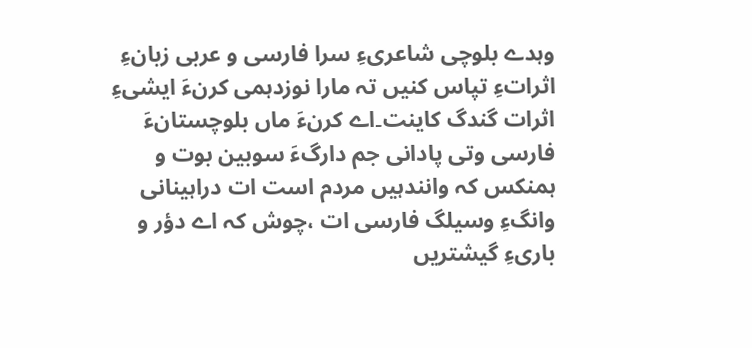وہدے بلوچی شاعریءِ سرا فارسی و عربی زبانءِ اثراتءِ تپاس کنیں تہ مارا نوزدہمی کرنءَ ایشیءِ اثرات گندگ کاینت۔اے کرنءَ ماں بلوچستانءَ فارسی وتی پادانی جم دارگءَ سوبین بوت و ہمنکس کہ وانندہیں مردم است ات دراہینانی وانگءِ وسیلگ فارسی ات ،چوش کہ اے دؤر و باریءِ گیشتریں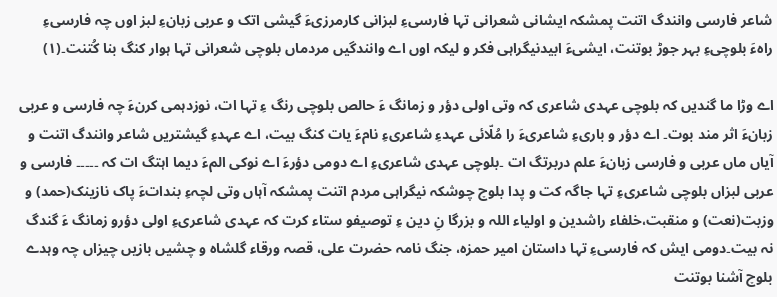شاعر فارسی وانندگ اتنت پمشکہ ایشانی شعرانی تہا فارسیءِ لبزانی کارمرزیءَ گیشی اتک و عربی زبانءِ لبز اوں چہ فارسیءِ راہءَ بلوچیءِ بہر جوڑ بوتنت، ایشیءَ ابیدنیگراہی فکر و لیکہ اوں اے وانندگیں مردماں بلوچی شعرانی تہا ہوار کنگ بنا کُتنت۔(۱)

اے وڑا ما گندیں کہ بلوچی عہدی شاعری کہ وتی اولی دؤر و زمانگ ءَ حالص بلوچی رنگ ءِ تہا ات، نوزدہمی کرنءَ چہ فارسی و عربی زبانءَ اثر مند بوت۔ اے دؤر و باریءِ شاعریءَ را مُلّائی عہدءِ شاعریءِ نامءَ یات کنگ بیت، اے عہدءِ گیشتریں شاعر وانندگ اتنت و آیاں ماں عربی و فارسی زبانءَ علم دربرتگ ات ۔بلوچی عہدی شاعریءِ اے دومی دؤرءَ اے نوکی المءَ دیما اہتگ ات کہ ۔۔۔۔۔ فارسی و عربی لبزاں بلوچی شاعریءِ تہا جاگہ کت و پدا بلوچ چوشکہ نیگراہی مردم اتنت پمشکہ آہاں وتی لچہءِ بنداتءَ پاک نازینک(حمد) و وزبت(نعت) و منقبت،خلفاء راشدین و اولیاء اللہ و بزرگا نِ دین ءِ توصیفو ستاء کرت کہ عہدی شاعریءِ اولی دؤرو زمانگ ءَ گندگ نہ بیت۔دومی ایش کہ فارسیءِ تہا داستان امیر حمزہ، جنگ نامہ حضرت علی، قصہ ورقاء گلشاہ و چشیں بازیں چیزاں چہ وہدے بلوچ آشنا بوتنت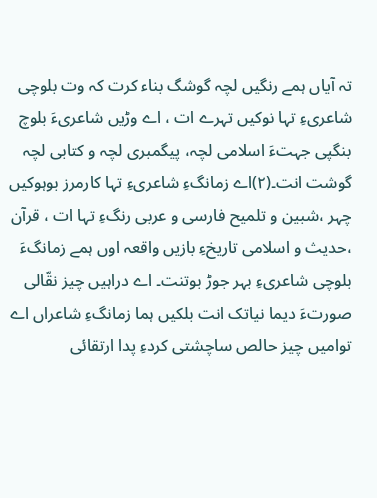تہ آیاں ہمے رنگیں لچہ گوشگ بناء کرت کہ وت بلوچی شاعریءِ تہا نوکیں تہرے ات ، اے وڑیں شاعریءَ بلوچ بنگپی جہتءَ اسلامی لچہ، پیگمبری لچہ و کتابی لچہ گوشت انت۔(۲)اے زمانگءِ شاعریءِ تہا کارمرز بوہوکیں چہر ،شبین و تلمیح فارسی و عربی رنگءِ تہا ات ، قرآن ،حدیث و اسلامی تاریخءِ بازیں واقعہ اوں ہمے زمانگءَ بلوچی شاعریءِ بہر جوڑ بوتنت۔ اے دراہیں چیز نقّالی صورتءَ دیما نیاتک انت بلکیں ہما زمانگءِ شاعراں اے توامیں چیز حالص ساچشتی کردءِ پدا ارتقائی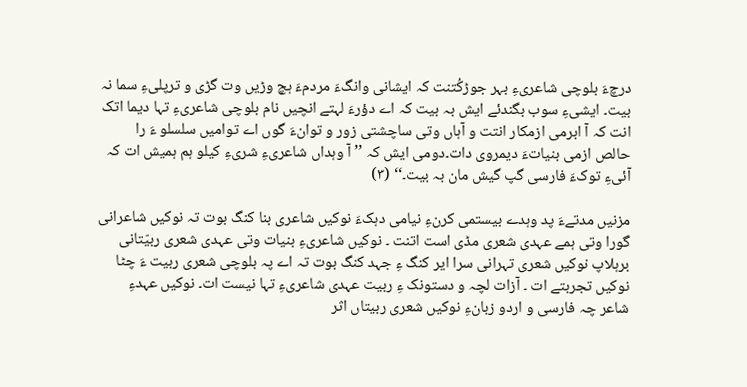درچءَ بلوچی شاعریءِ بہر جوڑکُتنت کہ ایشانی وانگءَ مردمءَ ہچ وڑیں وت گڑی و ترپلیءِ سما نہ بیت۔ ایشیءِ سوب بگندئے ایش بہ بیت کہ اے دؤرءَ لہتے انچیں نام بلوچی شاعریءِ تہا دیما اتک انت کہ آ ابرمی ازمکار انتت و آہاں وتی ساچشتی زور و توانءَ گوں اے توامیں سلسلو ءَ را حالص ازمی بنیاتءَ دیمروی دات۔دومی ایش کہ ’’ آ وہداں شاعریءِ شریءِ کیلو ہم ہمیش ات کہ آئیءِ توکءَ فارسی گپ گیش مان بہ بیت۔‘‘ (۳)

مزنیں مدتےءَ پد وہدے بیستمی کرنءِ نیامی دہکءَ نوکیں شاعری بنا کنگ بوت تہ نوکیں شاعرانی گورا وتی ہمے عہدی شعری مڈی است اتنت ۔ نوکیں شاعریءِ بنیات وتی عہدی شعری ربیّتانی برہلاپ نوکیں شعری تہرانی سرا ایر کنگ ءِ جہد کنگ بوت تہ اے پہ بلوچی شعری ربیت ءَ چٹا نوکیں تجربتے ات ۔ آزات لچہ و دستونک ءِ ربیت عہدی شاعریءِ تہا نیست ات۔ نوکیں عہدءِ شاعر چہ فارسی و اردو زبانءِ نوکیں شعری ربیتاں اثر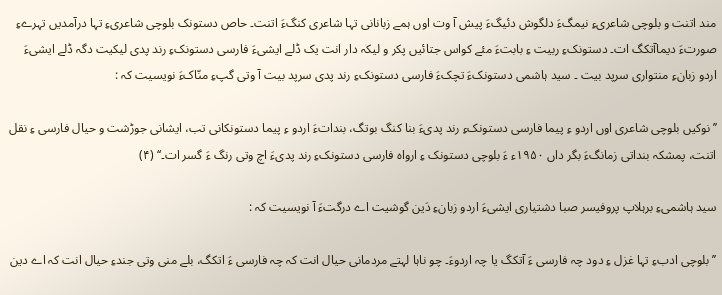مند اتنت و بلوچی شاعریءِ نیمگءَ دلگوش دئیگءَ پیش آ وت اوں ہمے زبانانی تہا شاعری کنگءَ اتنت۔ حاص دستونک بلوچی شاعریءِ تہا درآمدیں تہرےءِ صورتءَ دیماآتکگ ات۔ دستونکءِ ربیت ءِ بابتءَ مئے کواس جتائیں پکر و لیکہ دار انت یک ڈلے ایشیءَ فارسی دستونکءِ رند پدی لیکیت دگہ ڈلے ایشیءَ اردو زبانءِ منتواری سرپد بیت ۔ سید ہاشمی دستونکءَ تچکءَ فارسی دستونکءِ رند پدی سرپد بیت آ وتی گپءِ منّاکءَ نویسیت کہ :

’’ نوکیں بلوچی شاعری اوں اردو ءِ پیما فارسی دستونکءِ رند پدیءَ بنا کنگ بوتگ، بنداتءَ اردو ءِ پیما دستونکانی تب، ایشانی جوڑشت و حیال فارسی ءِ نقل اتنت، پمشکہ بنداتی زمانگءَ بگر داں ۱۹۵۰ء ءَ بلوچی دستونک ءِ ارواہ فارسی دستونکءِ رند پدیءَ اچ وتی رنگ ءَ گسر ات۔‘‘ (۴)

سید ہاشمیءِ برہلاپ پروفیسر صبا دشتیاری ایشیءَ اردو زبانءِ دَین گوشیت اے درگتءَ آ نویسیت کہ :

’’ بلوچی ادبءِ تہا غزل ءِ دود چہ فارسی ءَ آتکگ یا چہ اردوءَ۔ چو ناہا لہتے مردمانی حیال انت کہ چہ فارسی ءَ اتکگ، بلے منی وتی جندءِ حیال انت کہ اے دین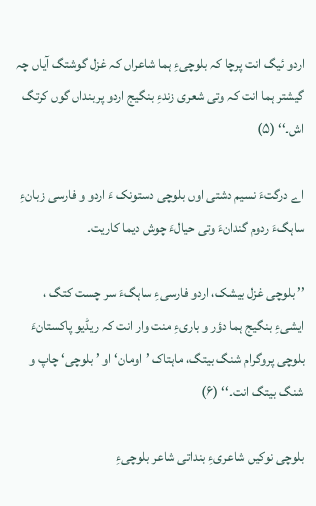اردو ئیگ انت پرچا کہ بلوچیءِ ہما شاعراں کہ غزل گوشتگ آیاں چہ گیشتر ہما انت کہ وتی شعری زندءِ بنگیج اردو پربنداں گوں کرتگ اش۔‘‘ (۵)

اے درگتءَ نسیم دشتی اوں بلوچی دستونک ءَ اردو و فارسی زبانءِ ساہگءَ ردوم گندانءَ وتی حیالءَ چوش دیما کاریت۔

’’ بلوچی غزل بیشک، اردو فارسیءِ ساہگءَ سر چست کتگ ، ایشیءِ بنگیج ہما دؤر و باریءِ منت وار انت کہ ریڈیو پاکستانءَ بلوچی پروگرام شنگ بیتگ، ماہتاک ’اومان‘ او ’ بلوچی‘ چاپ و شنگ بیتگ انت۔‘‘ (۶)

بلوچی نوکیں شاعریءِ بنداتی شاعر بلوچیءِ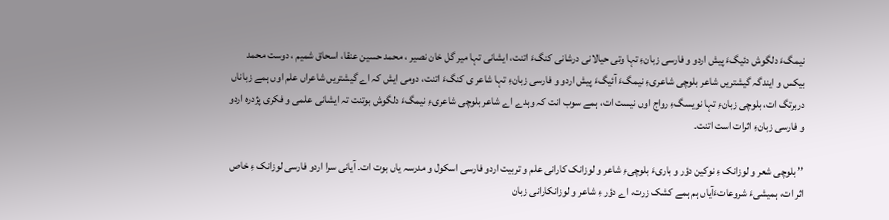نیمگءَ دلگوش دئیگءَ پیش اردو و فارسی زبانءِ تہا وتی حیالانی درشانی کنگءَ اتنت، ایشانی تہا میر گل خان نصیر ، محمد حسین عنقا، اسحاق شمیم ، دوست محمد بیکس و ایندگہ گیشتریں شاعر بلوچی شاعریءِ نیمگءَ آئیگءَ پیش اردو و فارسی زبانءِ تہا شاعر ی کنگءَ اتنت، دومی ایش کہ اے گیشتریں شاعراں علم اوں ہمے زباناں دربرتگ ات، بلوچی زبانءِ تہا نویسگءِ رواج اوں نیست ات، ہمے سوب انت کہ وہدے اے شاعر بلوچی شاعریءِ نیمگءَ دلگوش بوتنت تہ ایشانی علمی و فکری پژدرہ اردو و فارسی زبانءِ اثرات است اتنت۔

’’ بلوچی شعر و لوزانک ءِ نوکین دؤر و باریءَ بلوچیءِ شاعر و لوزانک کارانی علم و تربیت اردو فارسی اسکول و مدرسہ یاں بوت ات۔ آیانی سرا اردو فارسی لوزانک ءِ خاص اثر ات، ہمیشیءَ شروعاتءَآیاں ہم ہمے کشک زرت، اے دؤر ءِ شاعر و لوزانکارانی زبان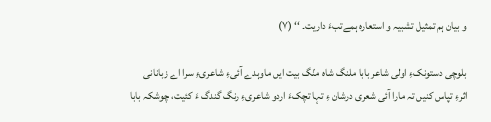و بیان ہم تمثیل تشبیہ و استعارہ ہمےتبءَ داریت۔ ‘‘ (۷)

بلوچی دستونکءِ اولی شاعر بابا ملنگ شاہ منّگ بیت ایں ماوہدے آئیءِ شاعریءِ سرا اے زبانانی اثرءِ تپاس کنیں تہ مارا آئی شعری درشان ءِ تہا تچکءَ اردو شاعریءِ رنگ گندگ ءَ کئیت، چوشکہ بابا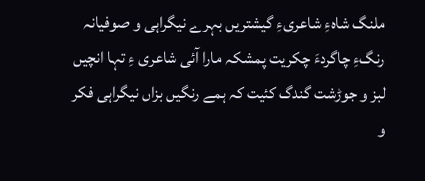ملنگ شاہءِ شاعریءِ گیشتریں بہرے نیگراہی و صوفیانہ رنگءِ چاگردءَ چکریت پمشکہ مارا آئی شاعری ءِ تہا انچیں لبز و جوڑشت گندگ کئیت کہ ہمے رنگیں بزاں نیگراہی فکر و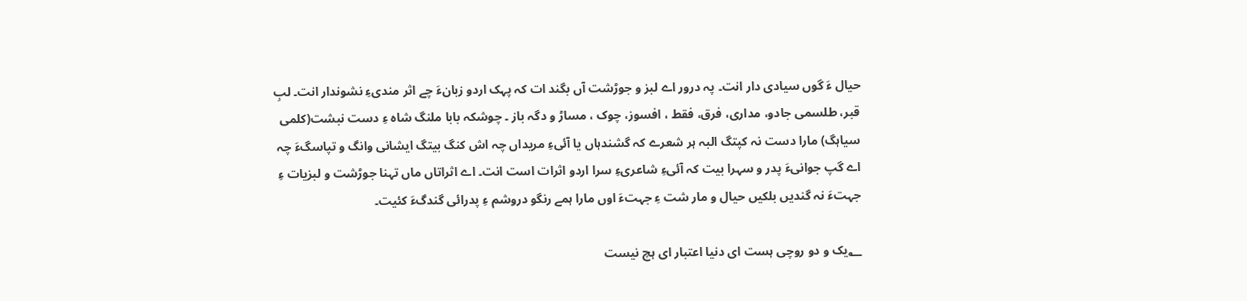حیال ءَ گوں سیادی دار انت۔ پہ درور اے لبز و جوڑشت آں بگند ات کہ پہک اردو زبانءَ چے اثر مندیءِ نشوندار انت۔ لبِ قبر، طلسمی جادو، مداری، فرق، فقط ، افسوز، چوک ، مساڑ و دگہ باز ۔ چوشکہ بابا ملنگ شاہ ءِ دست نبشت(کلمی سیاہگ) مارا دست نہ کپتگ البہ ہر شعرے کہ گشندہاں یا آئیءِ مریداں چہ اش کنگ بیتگ ایشانی وانگ و تپاسگءَ چہ اے گپ جوانیءَ پدر و سہرا بیت کہ آئیءِ شاعریءِ سرا اردو اثرات است انت۔ اے اثراتاں ماں تہنا جوڑشت و لبزیات ءِ جہتءَ نہ گندیں بلکیں حیال و مار شت ءِ جہتءَ اوں مارا ہمے رنگو دروشم ءِ پدرائی گندگءَ کئیت۔

؂یک و دو روچی ہست ای دنیا اعتبار ای ہچ نیست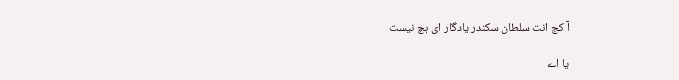آ کج انت سلطان سکندر یادگار ای ہچ نیست

یا اے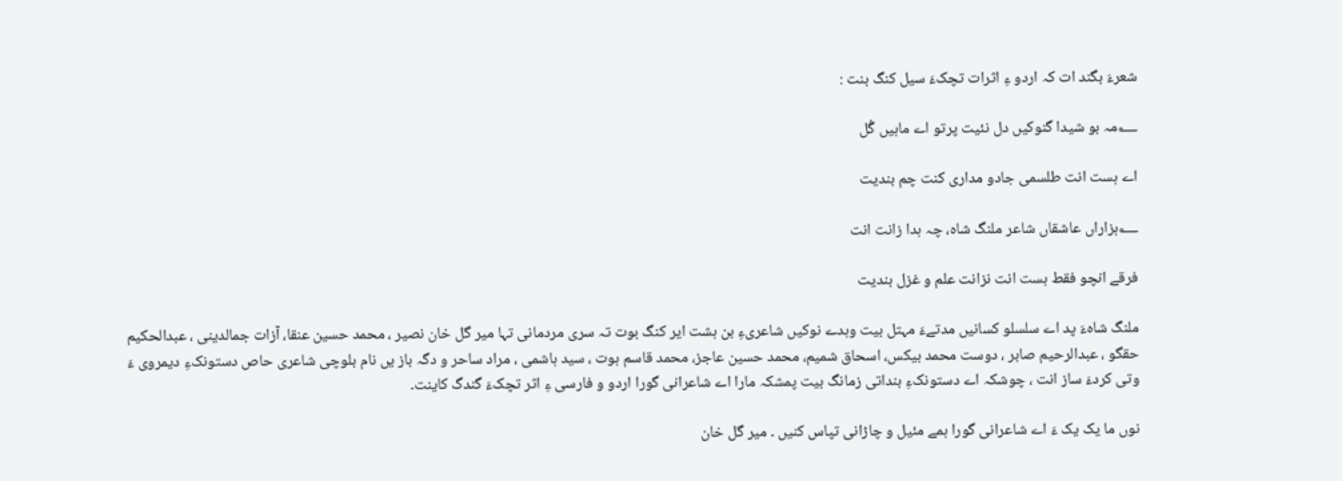شعرءَ بگند ات کہ اردو ءِ اثرات تچکءَ سیل کنگ بنت :

؂مہ بو شیدا گنوکیں دل نئیت پرتو اے ماہیں گُل

اے ہست انت طلسمی جادو مداری کنت چم بندیت

؂ہزاراں عاشقاں شاعر ملنگ شاہ، چہ ہدا زانت انت

فرقے انچو فقط ہست انت نزانت علم و غزل بندیت

ملنگ شاہءَ پد اے سلسلو کسانیں مدتےءَ مہتل بیت وہدے نوکیں شاعریءِ بن ہشت ایر کنگ بوت تہ سری مردمانی تہا میر گل خان نصیر ، محمد حسین عنقا، آزات جمالدینی ، عبدالحکیم حقگو ، عبدالرحیم صابر ، دوست محمد بیکس، اسحاق شمیم، محمد حسین عاجز، محمد قاسم ہوت ، سید ہاشمی ، مراد ساحر و دگہ باز یں نام بلوچی شاعری حاص دستونکءِ دیمروی ءَ وتی کردءَ ساز انت ، چوشکہ اے دستونکءِ بنداتی زمانگ بیت پمشکہ مارا اے شاعرانی گورا اردو و فارسی ءِ اثر تچکءَ گندگ کاینت۔

نوں ما یک یک ءَ اے شاعرانی گورا ہمے مئیل و چاڑانی تپاس کنیں ۔ میر گل خان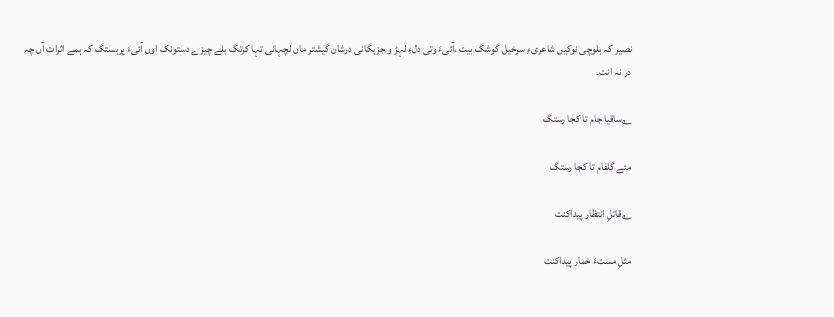نصیر کہ بلوچی نوکیں شاعریءِ سرخیل گوشگ بیت ،آئیءَ وتی دلءِ لہڑ و جزبگانی درشان گیشتر ماں لچہانی تہا کرتگ بلے چیزے دستونک اوں آئیءَ پربستگ کہ ہمے اثرات آں چہ در نہ انت۔

؂ساقیا جام تا کجا رستگ

مئے گلفام تا کجا رستگ

؂قاتلِ انتظار پیداکنت

مثلِ مستءَ خمار پیداکنت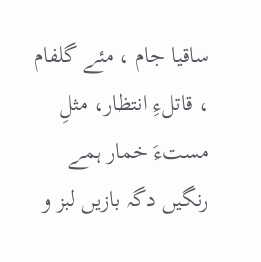ساقیا جام ، مئے گلفام ، قاتلءِ انتظار، مثلِ مستءَ خمار ہمے رنگیں دگہ بازیں لبز و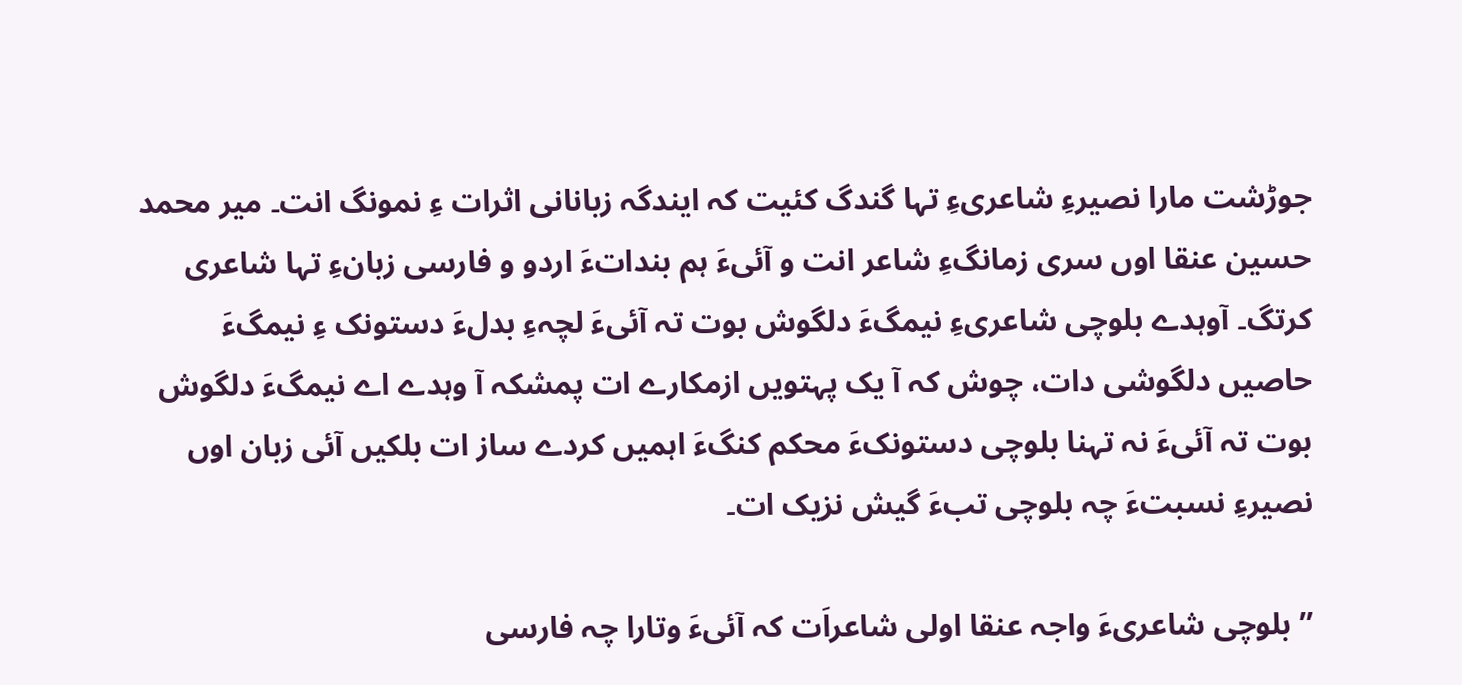جوڑشت مارا نصیرءِ شاعریءِ تہا گندگ کئیت کہ ایندگہ زبانانی اثرات ءِ نمونگ انت۔ میر محمد حسین عنقا اوں سری زمانگءِ شاعر انت و آئیءَ ہم بنداتءَ اردو و فارسی زبانءِ تہا شاعری کرتگ۔ آوہدے بلوچی شاعریءِ نیمگءَ دلگوش بوت تہ آئیءَ لچہءِ بدلءَ دستونک ءِ نیمگءَ حاصیں دلگوشی دات، چوش کہ آ یک پہتویں ازمکارے ات پمشکہ آ وہدے اے نیمگءَ دلگوش بوت تہ آئیءَ نہ تہنا بلوچی دستونکءَ محکم کنگءَ اہمیں کردے ساز ات بلکیں آئی زبان اوں نصیرءِ نسبتءَ چہ بلوچی تبءَ گیش نزیک ات۔

’’ بلوچی شاعریءَ واجہ عنقا اولی شاعراَت کہ آئیءَ وتارا چہ فارسی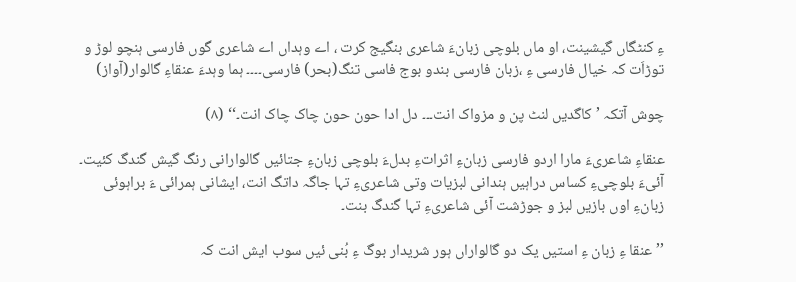ءِ کنٹگاں گیشینت، او ماں بلوچی زبانءَ شاعری بنگیج کرت ، اے وہداں اے شاعری گوں فارسی ہنچو لوڑ و توڑاَت کہ خیال فارسی ءِ ،زبان فارسی بندو بوج فاسی تنگ(بحر) فارسی۔۔۔۔ ہما وہدءَ عنقاءِ گالوار(آواز)

چوش آتکہ ’ کاگدیں لنٹ پن و مزواک انت۔۔۔ دل ادا حون حون چاک چاک انت۔‘‘ (۸)

عنقاءِ شاعریءَ مارا اردو فارسی زبانءِ اثراتءِ بدلءَ بلوچی زبانءِ جتائیں گالوارانی رنگ گیش گندگ کئیت۔ آئیءَ بلوچیءِ کساس دراہیں ہندانی لبزیات وتی شاعریءِ تہا جاگہ داتگ انت، ایشانی ہمرائی ءَ براہوئی زبانءِ اوں بازیں لبز و جوڑشت آئی شاعریءِ تہا گندگ بنت۔

’’ عنقا ءِ زبان ءِ استیں یک دو گالواراں ہور شریدار بوگ ءِ بُنی ئیں سوب ایش انت کہ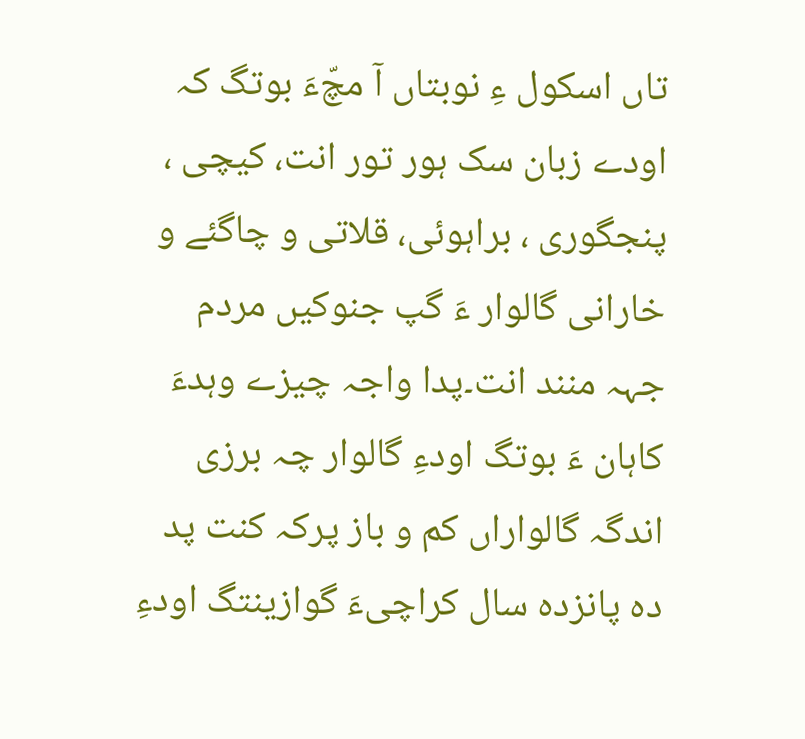تاں اسکول ءِ نوبتاں آ مچّءَ بوتگ کہ اودے زبان سک ہور تور انت، کیچی ، پنجگوری ، براہوئی، قلاتی و چاگئے و خارانی گالوار ءَ گپ جنوکیں مردم جہہ منند انت۔پدا واجہ چیزے وہدءَ کاہان ءَ بوتگ اودءِ گالوار چہ برزی اندگہ گالواراں کم و باز پرکہ کنت پد دہ پانزدہ سال کراچیءَ گوازینتگ اودءِ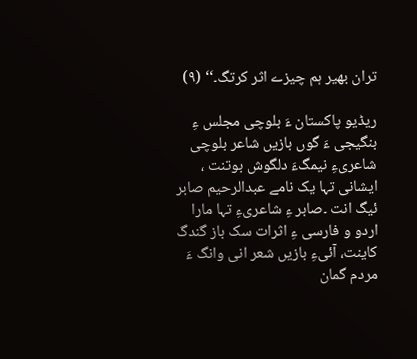تران بھیر ہم چیزے اثر کرتگ۔‘‘ (۹)

ریڈیو پاکستان ءَ بلوچی مجلس ءِ بنگیجی ءَ گوں بازیں شاعر بلوچی شاعریءِ نیمگءَ دلگوش بوتنت ، ایشانی تہا یک نامے عبدالرحیم صابر ئیگ انت ۔صابر ءِ شاعریءِ تہا مارا اردو و فارسی ءِ اثرات سک باز گندگ کاینت، آئیءِ بازیں شعر انی وانگ ءَ مردم گمان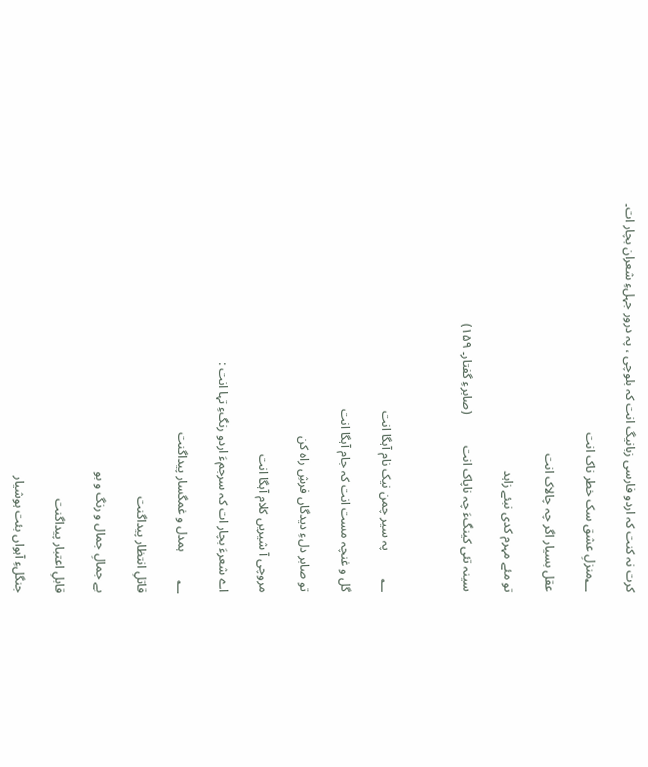کرت نہ کنت کہ اردو فارسی زبانیگ انت کہ بلوچی ، پہ درور جہلءِ شعران بچار ات۔

؂منزلِ عشق سک خطر ناک انت

عقل بسیار اگر چہ چالاک انت

تو مئے مہرم کدی نبئے زاہد

سینہ تئی کینگءَ چہ ناپاک انت          (صابرءِ گفتار۔ ۱۵۹)



؂         پہ سیر چمن نیک نام آہگا انت

گل و غنچہ مست انت کہ جام آہگا انت

تو صابر دلءِ دیدگاں فرشِ راہ کن

مروچی آ شیریں کلام آہگا انت

اے شعرءَ بچار ات کہ سرجمءَ اردو رنگءِ تہا انت :

؂         ہمدل و غمگسار پیداگنت

قاتلِ انتظار پیداگنت

بے جمالِ جمال و رنگ و بو

قابلِ اعتبار پیداگنت

جنگلءِ آہواں بئت ہوشیار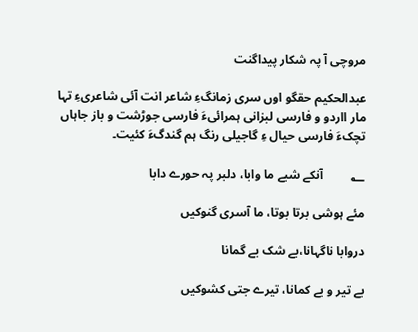مروچی آ پہ شکار پیداگنت

عبدالحکیم حقگو اوں سری زمانگءِ شاعر انت آئی شاعریءِ تہا مار ااردو و فارسی لبزانی ہمرائیءَ فارسی جوڑشت و باز جاہاں تچکءَ فارسی حیال ءِ گاجیلی رنگ ہم گندگءَ کئیت۔

؂         آنکے شبے ما وابا، دلبر پہ حورے دابا

مئے ہوشی برتا بوتا، ما آسری گنوکیں

دروابا ناگہانا،بے شک بے گمانا

بے تیر و بے کمانا، تیرے جتی کشوکیں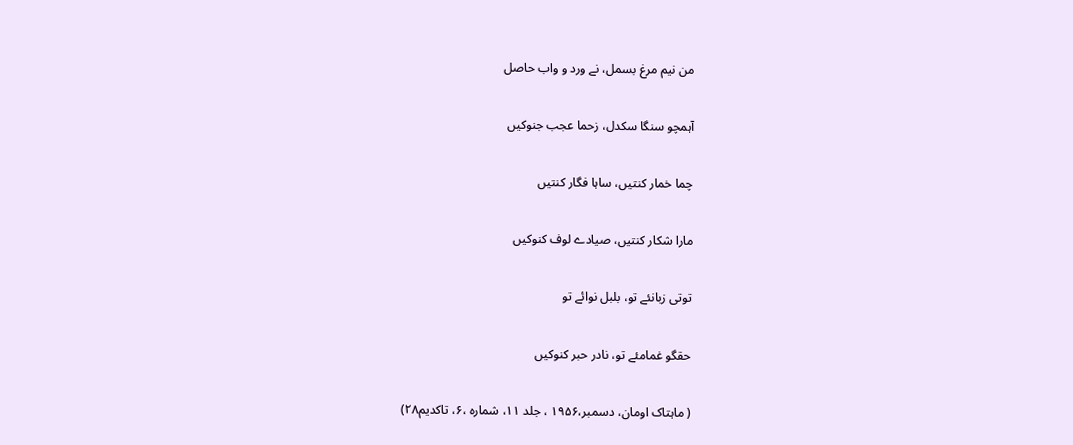من نیم مرغ بسمل، نے ورد و واب حاصل

آہمچو سنگا سکدل، زحما عجب جنوکیں

چما خمار کنتیں، ساہا فگار کنتیں

مارا شکار کنتیں، صیادے لوف کنوکیں

توتی زبانئے تو، بلبل نوائے تو

حقگو غمامئے تو، نادر حبر کنوکیں

( ماہتاک اومان، دسمبر،۱۹۵۶ ، جلد ۱۱، شمارہ ،۶، تاکدیم۲۸)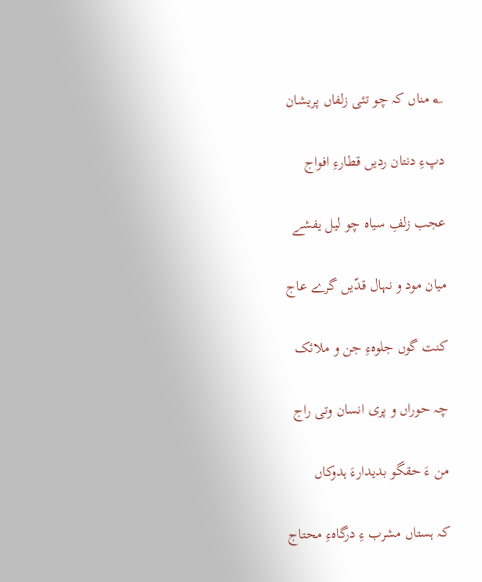؂ مناں کہ چو تئی زلفاں پریشان

دپءِ دنتان ردیں قطارءِ افواج

عجب زلفِ سیاہ چو لیل یفشے

میان مود و نہال قدّیں گرے عاج

کنت گوں جلوہءِ جن و ملائک

چہ حوراں و پری انسان وتی راج

من ءَ حقگو بدیدارءَ ہدوکاں

کہ ہستاں مشرب ءِ درگاہءِ محتاج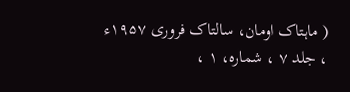( ماہتاک اومان، سالتاک فروری ۱۹۵۷ء ، جلد ۷ ، شمارہ، ۱ ،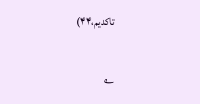تاکدیم،۴۴)

؂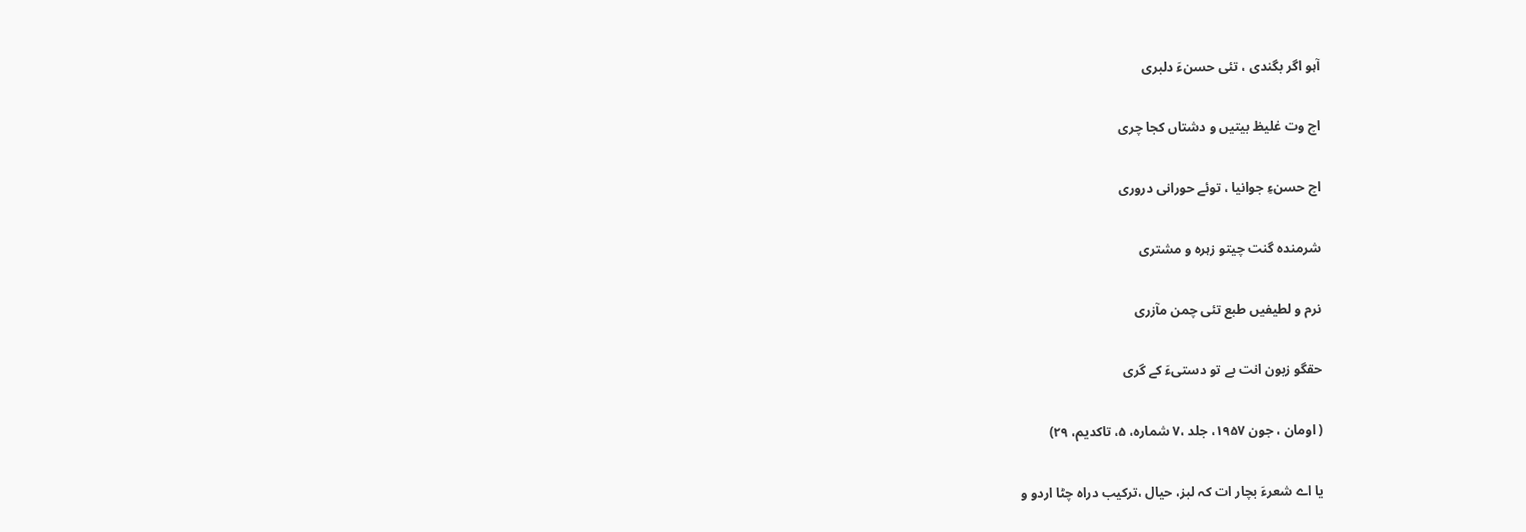آہو اگر بگندی ، تئی حسنءَ دلبری

اچ وت غلیظ بیتیں و دشتاں کجا چری

اچ حسنءِ جوانیا ، توئے حورانی دروری

شرمندہ گنت چیتو زہرہ و مشتری

نرم و لطیفیں طبع تئی چمن مآزری

حقگو زبون انت بے تو دستیءَ کے گری

( اومان ، جون ۱۹۵۷، جلد ،۷ شمارہ، ۵، تاکدیم، ۲۹)

یا اے شعرءَ بچار ات کہ لبز، حیال ،ترکیب دراہ چٹا اردو و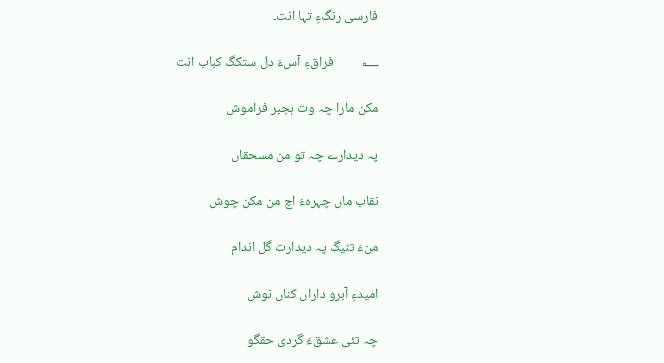فارسی رنگءِ تہا انت۔

؂         فراقءِ آسءَ دل ستکگ کباب انت

مکن مارا چہ وت ہجبر فراموش

پہ دیدارے چہ تو من مسحقاں

نقاب ماں چہرہءَ اچ من مکن چوش

منءَ تنیگ پہ دیدارت گل اندام

امیدءِ آبرو داراں کناں نوش

چہ تئی عشقءَ گردی حقگو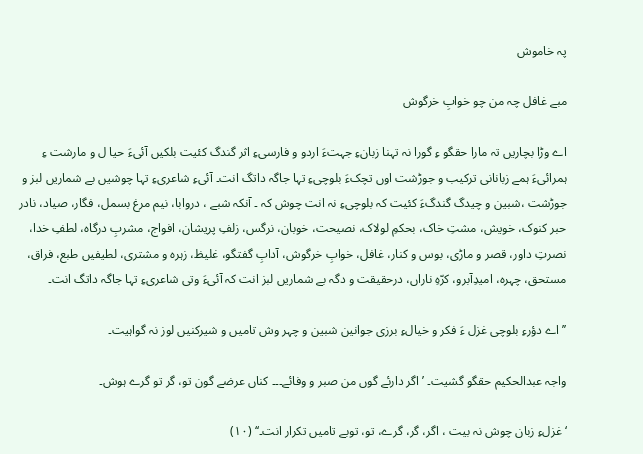پہ خاموش

مبے غافل چہ من چو خوابِ خرگوش

اے وڑا بچاریں تہ مارا حقگو ءِ گورا نہ تہنا زبانءِ جہتءَ اردو و فارسیءِ اثر گندگ کئیت بلکیں آئیءَ حیا ل و مارشت ءِ ہمرائیءَ ہمے زبانانی ترکیب و جوڑشت اوں تچکءَ بلوچیءِ تہا جاگہ داتگ انت۔ آئیءِ شاعریءِ تہا چوشیں بے شماریں لبز و جوڑشت ،شبین و چیدگ گندگءَ کئیت کہ بلوچیءِ نہ انت چوش کہ ۔ آنکہ شبے ، دروابا، نیم مرغ بسمل، فگار، صیاد، نادر حبر کنوک، خویش، مشتِ خاک، بحکمِ لولاک، نصیحت، خوبان، نرگس، زلفِ پریشان، افواج، مشربِ درگاہ، لطفِ خدا، نصرتِ داور، قصر و ماڑی، بوس و کنار، غافل، خوابِ خرگوش، آدابِ گفتگو، غلیظ، زہرہ و مشتری، لطیفیں طبع، فراق، مستحق، چہرہ، امیدِآبرو، کرّہِ ناراں، درحقیقت و دگہ بے شماریں لبز انت کہ آئیءَ وتی شاعریءِ تہا جاگہ داتگ انت۔

’’ اے دؤرءِ بلوچی غزل ءَ فکر و خیالءِ برزی جوانین شبین و چہر وش تامیں و شیرکنیں لوز نہ گواہیت۔

واجہ عبدالحکیم حقگو گشیت۔ ’ اگر دارئے گوں من صبر و وفائے۔۔۔ کناں عرضے گون تو، گر تو گرے ہوش۔

‘ غزلءِ زبان چوش نہ بیت ، اگر، گر، گرے، تو، توبے تامیں تکرار انت۔‘‘ (۱۰)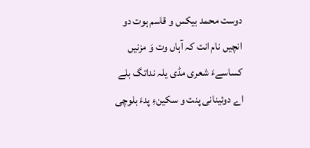دوست محمد بیکس و قاسم ہوت دو انچیں نام انت کہ آہاں وت وَ مزنیں کساسےءَ شعری مڈی یلہ نداتگ بلے اے دوئینانی پنت و سکینءِ پدءَ بلوچی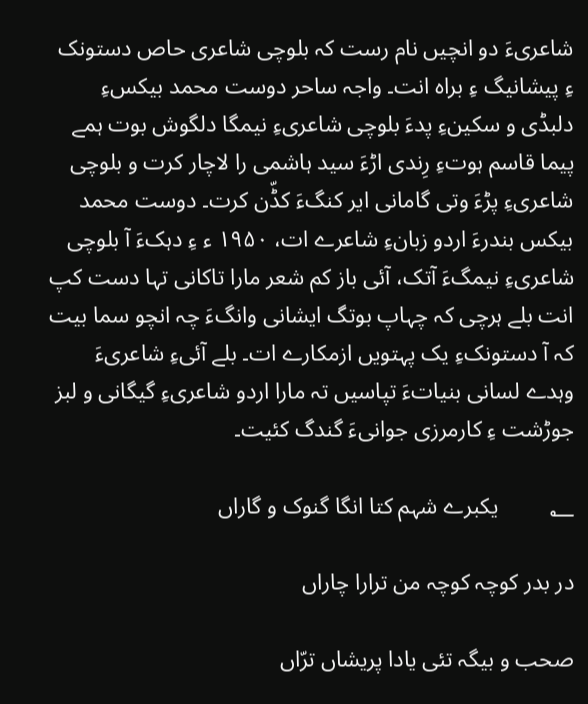شاعریءَ دو انچیں نام رست کہ بلوچی شاعری حاص دستونک ءِ پیشانیگ ءِ براہ انت۔ واجہ ساحر دوست محمد بیکسءِ دلبڈی و سکینءِ پدءَ بلوچی شاعریءِ نیمگا دلگوش بوت ہمے پیما قاسم ہوتءِ رِندی اڑءَ سید ہاشمی را لاچار کرت و بلوچی شاعریءِ پڑءَ وتی گامانی ایر کنگءَ کڈّن کرت۔ دوست محمد بیکس بندرءَ اردو زبانءِ شاعرے ات، ۱۹۵۰ ء ءِ دہکءَ آ بلوچی شاعریءِ نیمگءَ آتک، آئی باز کم شعر مارا تاکانی تہا دست کپ انت بلے ہرچی کہ چہاپ بوتگ ایشانی وانگءَ چہ انچو سما بیت کہ آ دستونکءِ یک پہتویں ازمکارے ات۔ بلے آئیءِ شاعریءَ وہدے لسانی بنیاتءَ تپاسیں تہ مارا اردو شاعریءِ گیگانی و لبز جوڑشت ءِ کارمرزی جوانیءَ گندگ کئیت۔

؂         یکبرے شہم کتا انگا گنوک و گاراں

در بدر کوچہ کوچہ من ترارا چاراں

صحب و بیگہ تئی یادا پریشاں ترّاں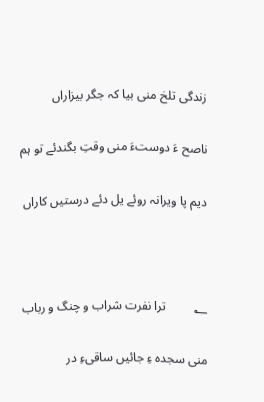زندگی تلخ منی بیا کہ جگر بیزاراں

ناصح ءَ دوستءَ منی وقتِ بگندئے تو ہم

دیم پا ویرانہ روئے یل دئے درستیں کاراں



؂         ترا نفرت شراب و چنگ و رباب

منی سجدہ ءِ جائیں ساقیءِ در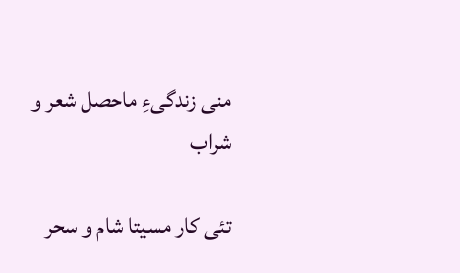منی زندگیءِ ماحصل شعر و شراب

تئی کار مسیتا شام و سحر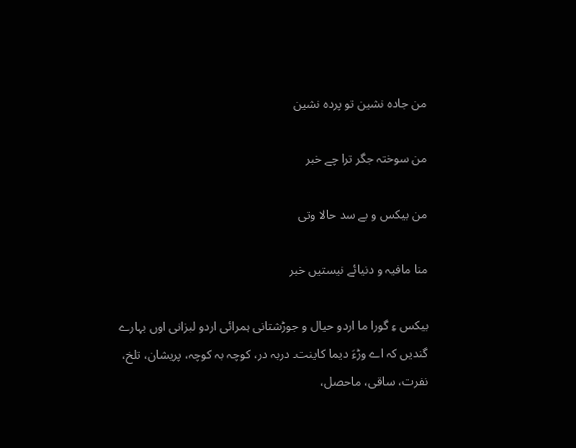من جادہ نشین تو پردہ نشین

من سوختہ جگر ترا چے خبر

من بیکس و بے سد حالا وتی

منا مافیہ و دنیائے نیستیں خبر

بیکس ءِ گورا ما اردو حیال و جوڑشتانی ہمرائی اردو لبزانی اوں بہارے گندیں کہ اے وڑءَ دیما کاینت۔ دربہ در، کوچہ بہ کوچہ، پریشان، تلخ، نفرت، ساقی، ماحصل،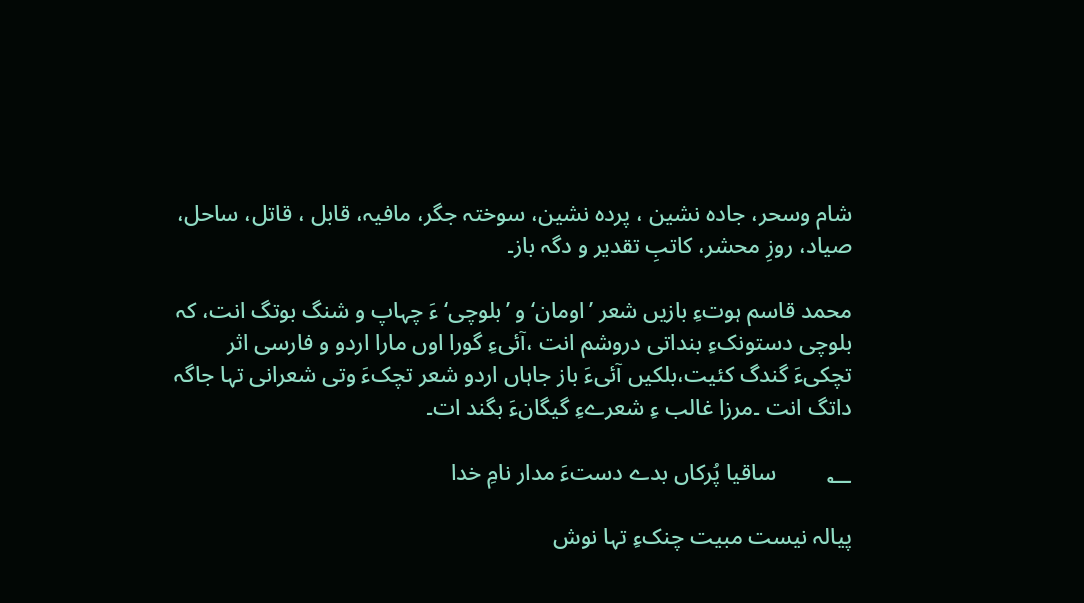شام وسحر، جادہ نشین ، پردہ نشین، سوختہ جگر، مافیہ، قابل ، قاتل، ساحل، صیاد، روزِ محشر، کاتبِ تقدیر و دگہ باز۔

محمد قاسم ہوتءِ بازیں شعر ’اومان‘ و ’بلوچی‘ ءَ چہاپ و شنگ بوتگ انت، کہ بلوچی دستونکءِ بنداتی دروشم انت ،آئیءِ گورا اوں مارا اردو و فارسی اثر تچکیءَ گندگ کئیت،بلکیں آئیءَ باز جاہاں اردو شعر تچکءَ وتی شعرانی تہا جاگہ داتگ انت ۔مرزا غالب ءِ شعرےءِ گیگانءَ بگند ات۔

؂         ساقیا پُرکاں بدے دستءَ مدار نامِ خدا

پیالہ نیست مبیت چنکءِ تہا نوش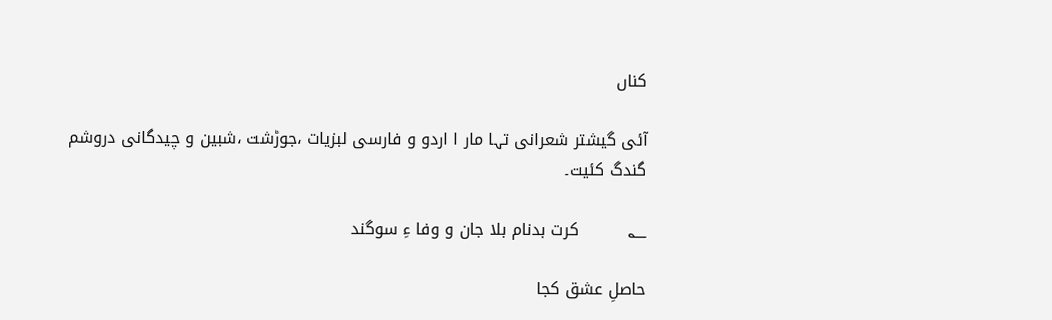کناں

آئی گیشتر شعرانی تہا مار ا اردو و فارسی لبزیات ،جوڑشت ،شبین و چیدگانی دروشم گندگ کئیت۔

؂         کرت بدنام بلا جان و وفا ءِ سوگند

حاصلِ عشق کجا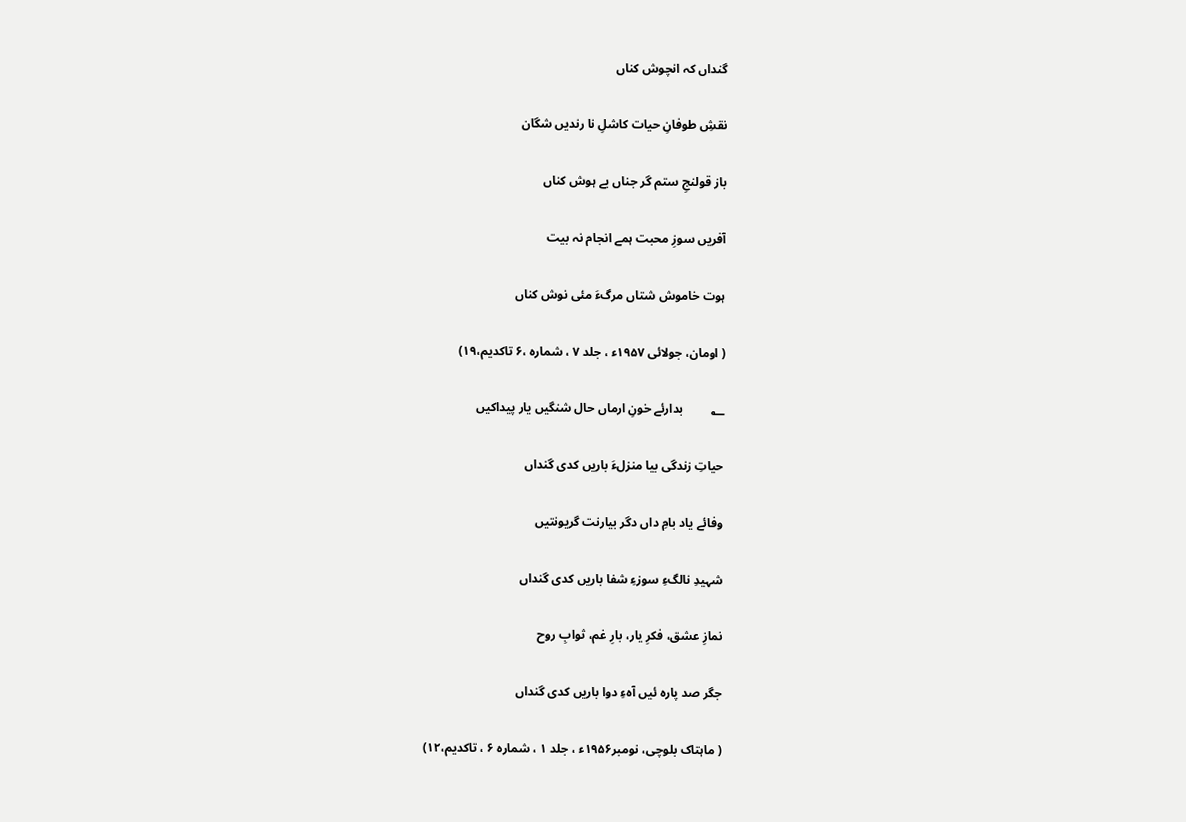گنداں کہ انچوش کناں

نقشِ طوفانِ حیات کاشلِ نا رندیں شگان

باز قولنجِ ستم گر جناں بے ہوش کناں

آفریں سوزِ محبت ہمے انجام نہ بیت

ہوت خاموش شتاں مرگءَ مئی نوش کناں

( اومان، جولائی ۱۹۵۷ء ، جلد ۷ ، شمارہ ،۶ تاکدیم،۱۹)

؂         بدارئے خونِ ارماں حال شنگیں یار پیداکیں

حیاتِ زندگی بیا منزلءَ باریں کدی گنداں

وفائے یاد بامِ داں دگر بیارنت گریونتیں

شہیدِ نالگءِ سوزءِ شفا باریں کدی گنداں

نمازِ عشق، فکرِ یار، بارِ غم، ثوابِ روح

جگر صد پارہ ئیں آہءِ دوا باریں کدی گنداں

( ماہتاک بلوچی، نومبر۱۹۵۶ء ، جلد ۱ ، شمارہ ۶ ، تاکدیم،۱۲)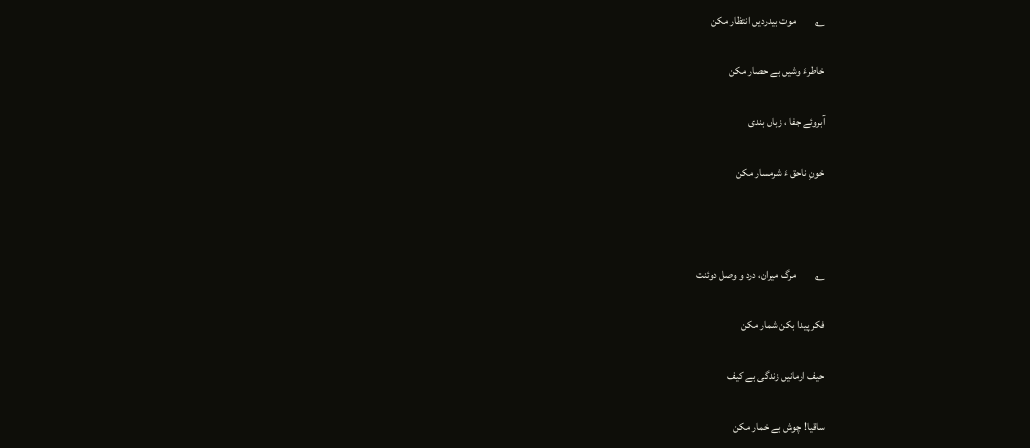؂         موت بیدردیں انتظار مکن

خاطرءَ وشیں بے حصار مکن

آبروئے جفا ، زباں بندی

خونِ ناحق ءَ شرمسار مکن



؂         مرگ میران، درد و وصل دوئنت

فکر پیدا بکن شمار مکن

حیف ارمانیں زندگی بے کیف

ساقیا! چوش بے خمار مکن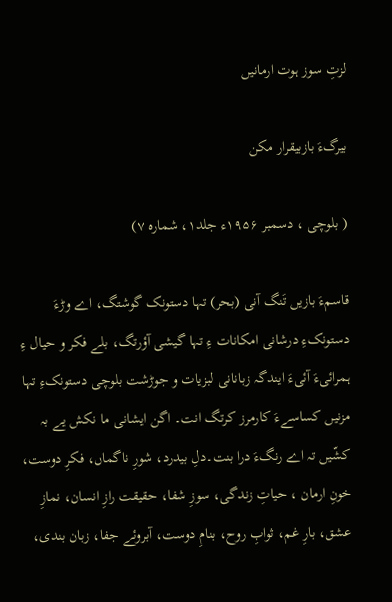لزتِ سوز ہوت ارمانیں

بیرگءَ بازبیقرار مکن

( بلوچی ، دسمبر ۱۹۵۶ء جلد۱، شمارہ ۷)

قاسمءَ بازیں تَنگ آنی (بحر) تہا دستونک گوشتگ، اے وڑءَ دستونکءِ درشانی امکانات ءِ تہا گیشی آؤرتگ، بلے فکر و حیال ءِ ہمرائیءَ آئیءَ ایندگہ زبانانی لبزیات و جوڑشت بلوچی دستونکءِ تہا مزنیں کساسےءَ کارمرز کرتگ انت۔ اگن ایشانی ما نکش یے بہ کشّیں تہ اے رنگءَ درا بنت۔دلِ بیدرد، شورِ ناگماں، فکرِ دوست، خونِ ارمان ، حیاتِ زندگی، سوزِ شفا، حقیقت رازِ انسان، نمازِ عشق، بارِ غم، ثوابِ روح، بنامِ دوست، آبروئے جفا، زبان بندی،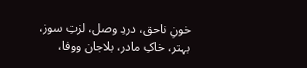خونِ ناحق، دردِ وصل، لزتِ سوز، بہتر، خاکِ مادر، بلاجان ووفا،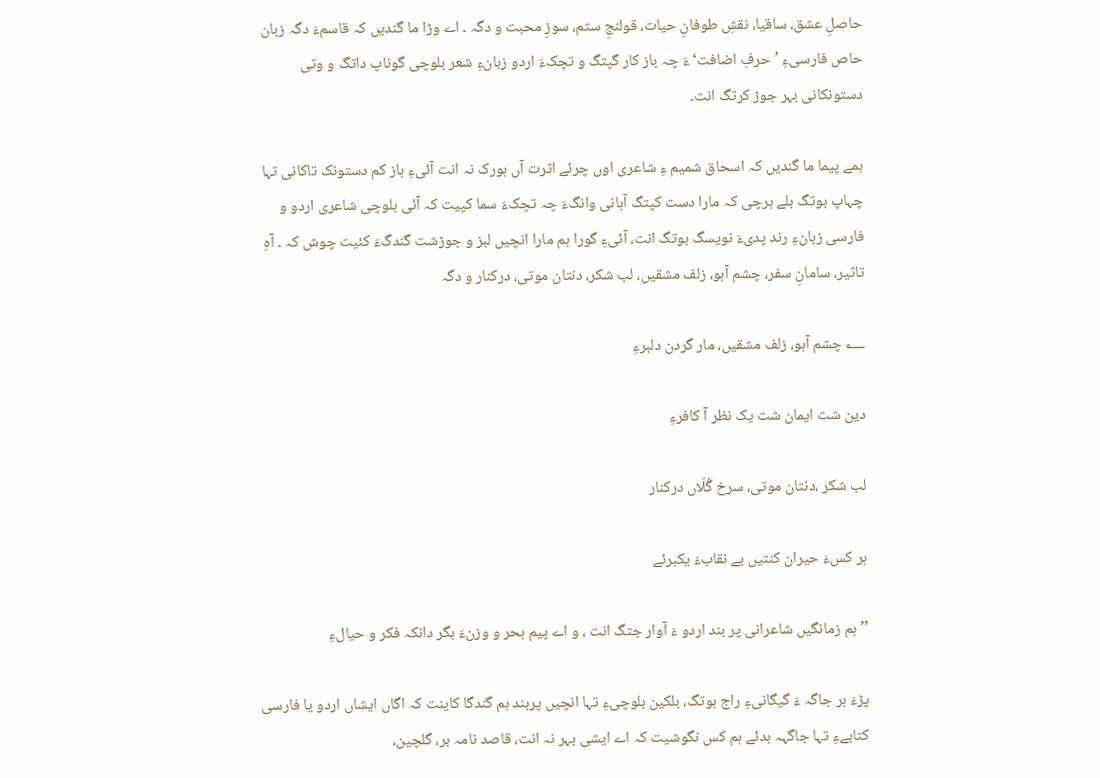حاصلِ عشق، ساقیا، نقشِ طوفانِ حیات، قولنجِ ستم، سوزِ محبت و دگہ ۔ اے وڑا ما گندیں کہ قاسمءَ دگہ زبان حاص فارسیءِ ’ حرفِ اضافت‘ ءَ چہ باز کار گپتگ و تچکءَ اردو زبانءِ شعر بلوچی گوناپ داتگ و وتی دستونکانی بہر جوڑ کرتگ انت۔

ہمے پیما ما گندیں کہ اسحاق شمیم ءِ شاعری اوں چرئے اثرت آں ہورک نہ انت آئیءِ باز کم دستونک تاکانی تہا چہاپ بوتگ بلے ہرچی کہ مارا دست کپتگ آہانی وانگءَ چہ تچکءَ سما کپیت کہ آئی بلوچی شاعری اردو و فارسی زبانءِ رند پدیءَ نویسگ بوتگ انت، آئیءِ گورا ہم مارا انچیں لبز و جوڑشت گندگءَ کئیت چوش کہ ۔ آہِ تاثیر، سامانِ سفر، چشم آہو، زلف مشقیں، لب شکر، دنتان موتی، درکنار و دگہ

؂ چشم آہو، زلف مشقیں، مار گردن دلبرءِ

دین شت ایمان شت یک نظر آ کافرءِ

لب شکر ،دنتان موتی، سرخ گُلّاں درکنار

ہر کسءَ حیران کنتیں بے نقابءَ یکبرئے

’’ ہم زمانگیں شاعرانی پر بند اردو ءَ آوار جتگ انت ، و اے پیم بحر و وزنءَ بگر دانکہ فکر و حیالءِ

پڑءَ ہر جاگہ ءَ گیگانیءِ راج بوتگ، بلکین بلوچیءِ تہا انچیں پربند ہم گندگا کاینت کہ اگاں ایشاں اردو یا فارسی کتابےءِ تہا جاگہہ بدئے ہم کس نگوشیت کہ اے ایشی بہر نہ انت، قاصد نامہ بر، گلچین،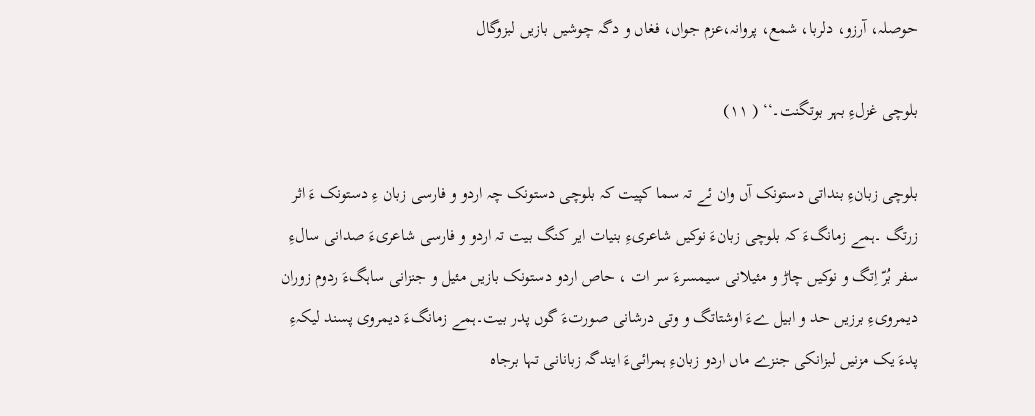حوصلہ، آرزو، دلربا، شمع، پروانہ،عزم جواں، فغاں و دگہ چوشیں بازیں لبزوگال

بلوچی غزلءِ بہر بوتگنت۔‘‘ ( ۱۱)

بلوچی زبانءِ بنداتی دستونک آں وان ئے تہ سما کپیت کہ بلوچی دستونک چہ اردو و فارسی زبان ءِ دستونک ءَ اثر زرتگ ۔ہمے زمانگءَ کہ بلوچی زبانءَ نوکیں شاعریءِ بنیات ایر کنگ بیت تہ اردو و فارسی شاعریءَ صدانی سالءِ سفر بُرّ اِتگ و نوکیں چاڑ و مئیلانی سیمسرءَ سر ات ، حاص اردو دستونک بازیں مئیل و جنزانی ساہگءَ ردوم زوران دیمرویءِ برزیں حد و ابیل ےءَ اوشتاتگ و وتی درشانی صورتءَ گوں پدر بیت۔ہمے زمانگءَ دیمروی پسند لیکہءِ پدءَ یک مزنیں لبزانکی جنزے ماں اردو زبانءِ ہمرائیءَ ایندگہ زبانانی تہا برجاہ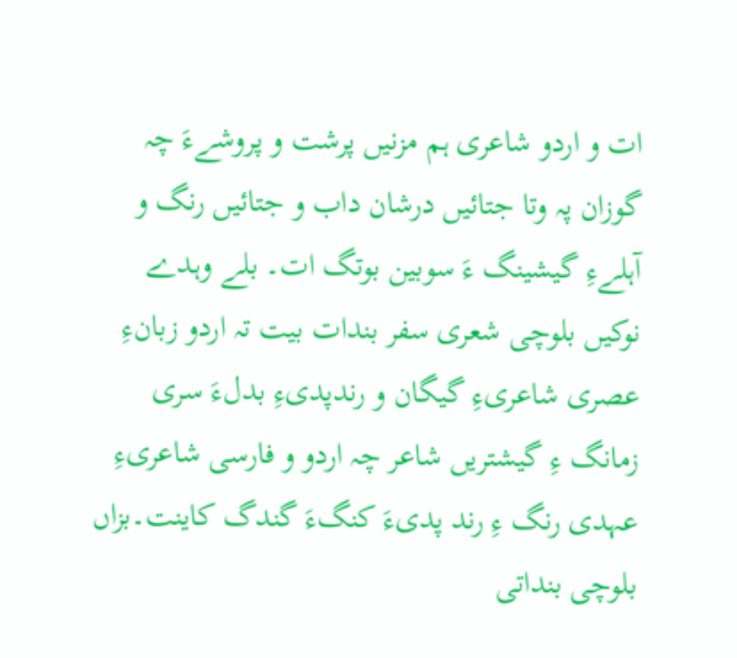ات و اردو شاعری ہم مزنیں پرشت و پروشےءَ چہ گوزان پہ وتا جتائیں درشان داب و جتائیں رنگ و آہلےءِ گیشینگ ءَ سوبین بوتگ ات۔ بلے وہدے نوکیں بلوچی شعری سفر بندات بیت تہ اردو زبانءِ عصری شاعریءِ گیگان و رندپدیءِ بدلءَ سری زمانگ ءِ گیشتریں شاعر چہ اردو و فارسی شاعریءِ عہدی رنگ ءِ رند پدیءَ کنگءَ گندگ کاینت۔بزاں بلوچی بنداتی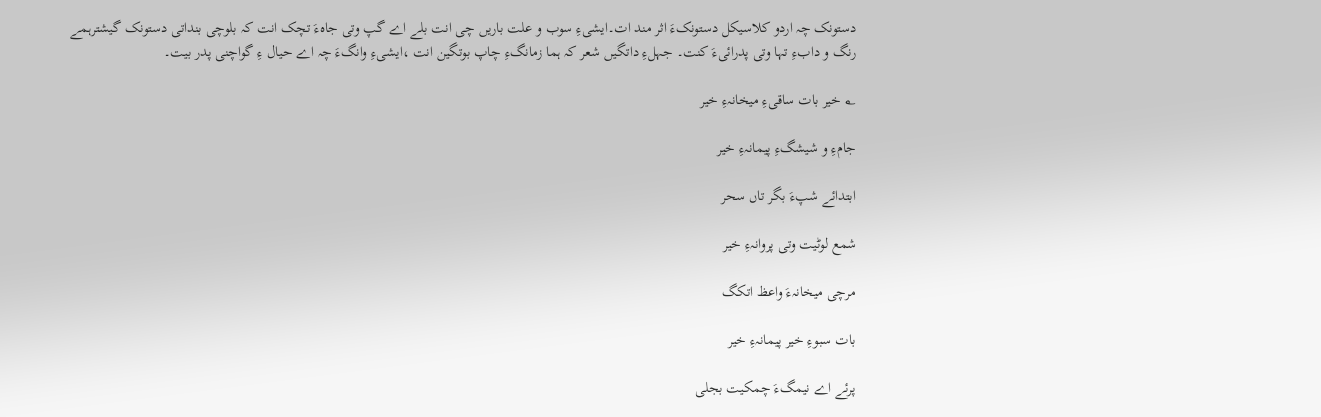دستونک چہ اردو کلاسیکل دستونکءَ اثر مند ات۔ایشیءِ سوب و علت باریں چی انت بلے اے گپ وتی جاہءَ تچک انت کہ بلوچی بنداتی دستونک گیشترہمے رنگ و دابءِ تہا وتی پدرائیءَ کنت۔ جہلءِ داتگیں شعر کہ ہما زمانگءِ چاپ بوتگین انت ،ایشیءِ وانگءَ چہ اے حیال ءِ گواچنی پدر بیت۔

؂ خیر بات ساقیءِ میخانہءِ خیر

جامءِ و شیشگءِ پیمانہءِ خیر

ابتدائے شپءَ بگر تاں سحر

شمع لوٹیت وتی پروانہءِ خیر

مرچی میخانہءَ واعظ اتکگ

بات سبوءِ خیر پیمانہءِ خیر

پرئے اے نیمگءَ چمکیت بجلی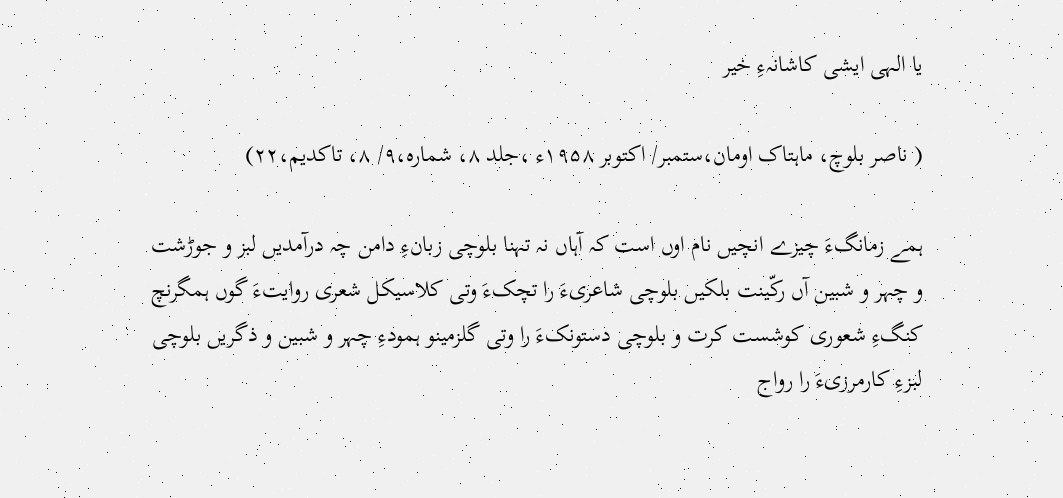یا الہی ایشی کاشانہءِ خیر

( ناصر بلوچ، ماہتاک اومان،ستمبر/ اکتوبر ۱۹۵۸ء ،جلد ۸، شمارہ،۹/ ۸، تاکدیم،۲۲)

ہمے زمانگءَ چیزے انچیں نام اوں است کہ آہاں نہ تہنا بلوچی زبانءِ دامن چہ درآمدیں لبز و جوڑشت و چہر و شبین آں رکّینت بلکیں بلوچی شاعریءَ را تچکءَ وتی کلاسیکل شعری روایتءَ گوں ہمگرنچ کنگءِ شعوری کوشست کرت و بلوچی دستونکءَ را وتی گلزمینو ہمودءِ چہر و شبین و ذگریں بلوچی لبزءِ کارمرزیءَ را رواج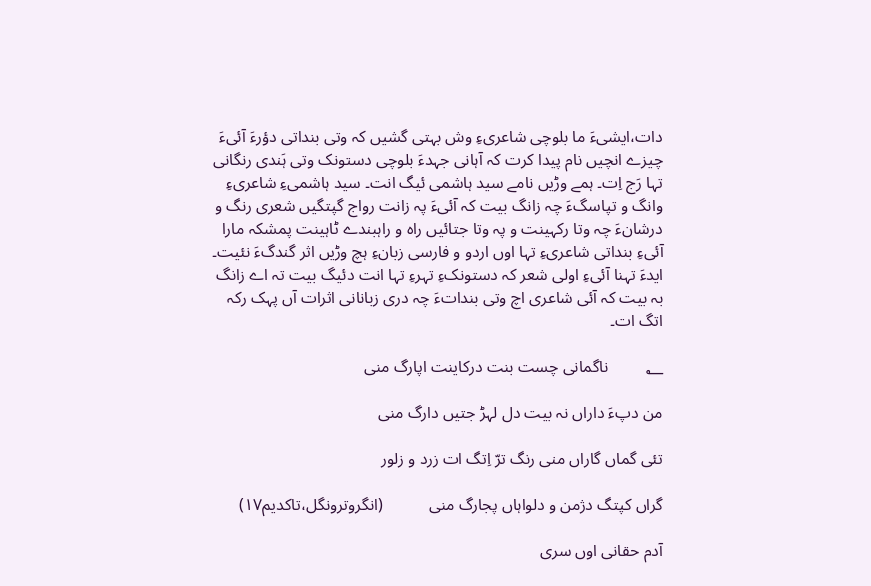دات،ایشیءَ ما بلوچی شاعریءِ وش بہتی گشیں کہ وتی بنداتی دؤرءَ آئیءَ چیزے انچیں نام پیدا کرت کہ آہانی جہدءَ بلوچی دستونک وتی ہَندی رنگانی تہا رَج اِت۔ ہمے وڑیں نامے سید ہاشمی ئیگ انت۔ سید ہاشمیءِ شاعریءِ وانگ و تپاسگءَ چہ زانگ بیت کہ آئیءَ پہ زانت رواج گپتگیں شعری رنگ و درشانءَ چہ وتا رکہینت و پہ وتا جتائیں راہ و راہبندے ٹاہینت پمشکہ مارا آئیءِ بنداتی شاعریءِ تہا اوں اردو و فارسی زبانءِ ہچ وڑیں اثر گندگءَ نئیت۔ ایدءَ تہنا آئیءِ اولی شعر کہ دستونکءِ تہرءِ تہا انت دئیگ بیت تہ اے زانگ بہ بیت کہ آئی شاعری اچ وتی بنداتءَ چہ دری زبانانی اثرات آں پہک رکہ اتگ ات۔

؂         ناگمانی چست بنت درکاینت اپارگ منی

من دپءَ داراں نہ بیت دل لہڑ جتیں دارگ منی

تئی گماں گاراں منی رنگ ترّ اِتگ ات زرد و زلور

گراں کپتگ دژمن و دلواہاں پجارگ منی           (انگروترونگل،تاکدیم۱۷)

آدم حقانی اوں سری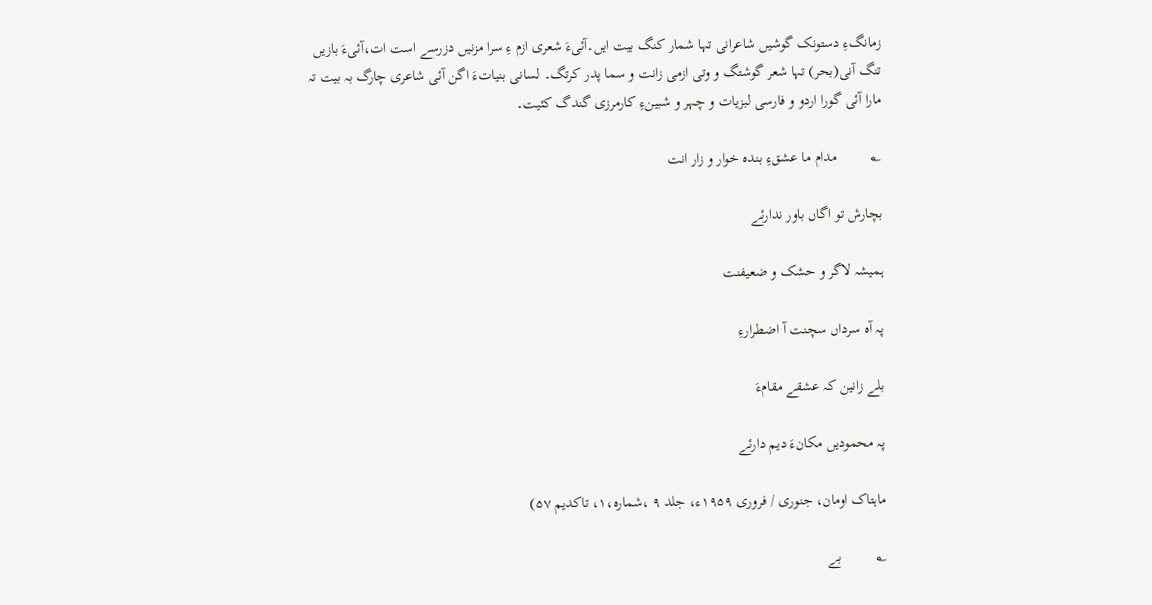زمانگءِ دستونک گوشیں شاعرانی تہا شمار کنگ بیت ایں۔آئیءَ شعری ازم ءِ سرا مزنیں دزرسے است ات،آئیءَ بازیں تنگ آنی(بحر) تہا شعر گوشتگ و وتی ازمی زانت و سما پدر کرتگ۔ لسانی بنیاتءَ اگن آئی شاعری چارگ بہ بیت تہ مارا آئی گورا اردو و فارسی لبزیات و چہر و شبینءِ کارمرزی گندگ کئیت۔

؂         مدام ما عشقءِ بندہ خوار و زار انت

بچارش تو اگاں باور ندارئے

ہمیشہ لاگر و حشک و ضعیفنت

پہ آہ سرداں سچنت آ اضطرارءِ

بلے زانین کہ عشقے مقامءَ

پہ محمودیں مکانءَ دیم دارئے

ماہتاک اومان، جنوری / فروری ۱۹۵۹ء، جلد ۹ ،شمارہ،۱، تاکدیم ۵۷)

؂         بے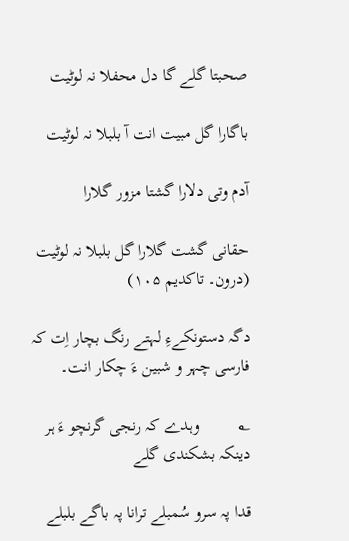صحبتا گلے گا دل محفلا نہ لوٹیت

باگارا گل مبیت انت آ بلبلا نہ لوٹیت

آدم وتی دلارا گشتا مزور گلارا

حقانی گشت گلارا گل بلبلا نہ لوٹیت    (درون۔ تاکدیم ۱۰۵)

دگہ دستونکےءِ لہتے رنگ بچار اِت کہ فارسی چہر و شبین ءَ چکار انت۔

؂         وہدے کہ رنجی گرنچو ءَ ہر دینکہ بشکندی گلے

قدا پہ سرو سُمبلے ترانا پہ باگے بلبلے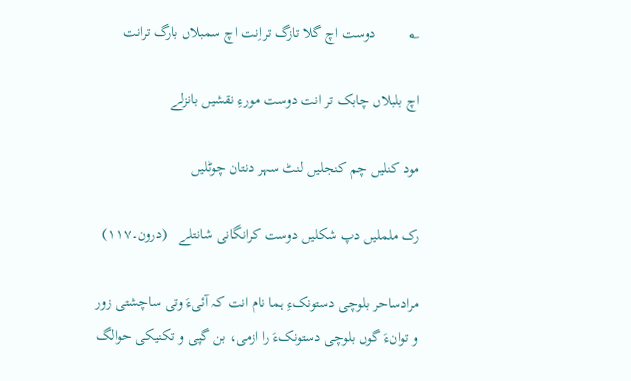؂         دوست اچ گلا تازگ تراِنت اچ سمبلاں بارگ ترانت

اچ بلبلاں چابک تر انت دوست مورءِ نقشیں بانزلے

مود کنلیں چم کنجلیں لنٹ سہر دنتان چوٹلیں

رک ململیں دپ شکلیں دوست کرانگانی شانتلے   (درون۔۱۱۷)

مرادساحر بلوچی دستونکءِ ہما نام انت کہ آئیءَ وتی ساچشتی زور و توانءَ گوں بلوچی دستونکءَ را ازمی، بن گپی و تکنیکی حوالگ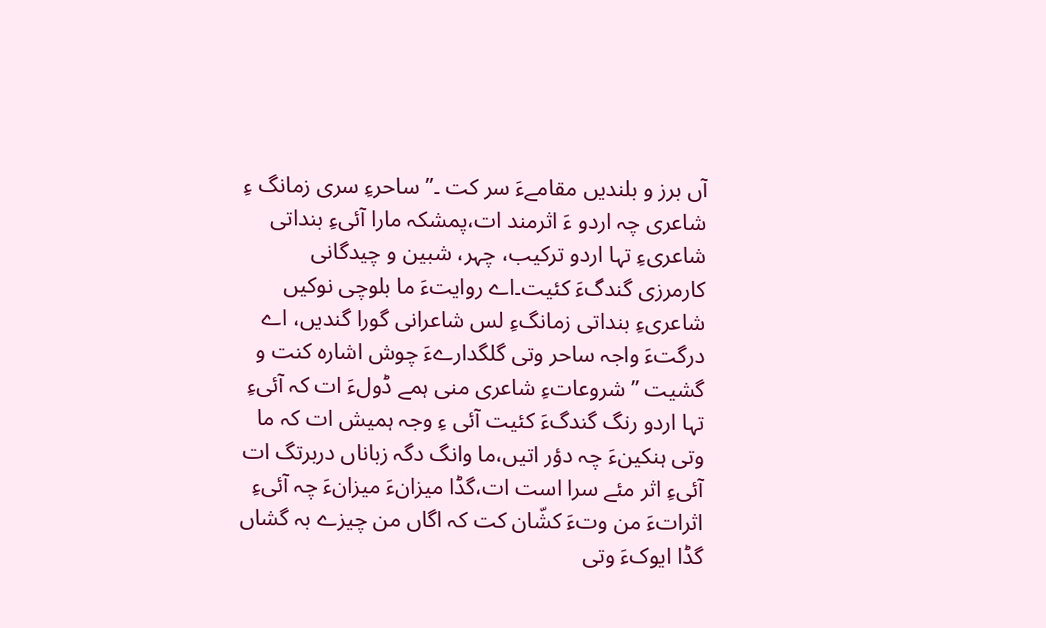آں برز و بلندیں مقامےءَ سر کت ۔’’ ساحرءِ سری زمانگ ءِ شاعری چہ اردو ءَ اثرمند ات،پمشکہ مارا آئیءِ بنداتی شاعریءِ تہا اردو ترکیب، چہر، شبین و چیدگانی کارمرزی گندگءَ کئیت۔اے روایتءَ ما بلوچی نوکیں شاعریءِ بنداتی زمانگءِ لس شاعرانی گورا گندیں، اے درگتءَ واجہ ساحر وتی گلگدارےءَ چوش اشارہ کنت و گشیت ’’ شروعاتءِ شاعری منی ہمے ڈولءَ ات کہ آئیءِ تہا اردو رنگ گندگءَ کئیت آئی ءِ وجہ ہمیش ات کہ ما وتی ہنکینءَ چہ دؤر اتیں،ما وانگ دگہ زباناں دربرتگ ات آئیءِ اثر مئے سرا است ات،گڈا میزانءَ میزانءَ چہ آئیءِ اثراتءَ من وتءَ کشّان کت کہ اگاں من چیزے بہ گشاں گڈا ایوکءَ وتی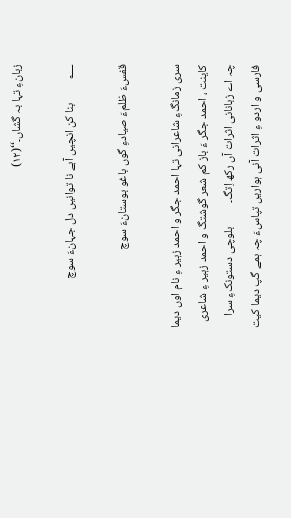زبانءِ تہا بہ گشاں۔‘‘(۱۲)

؂         بنا کن انچیں آہے نا توانیں دل جہانءَ سوچ

قفسءَ ظلمءَ صیادءِ گوں باغو بوستانءَ سوچ

سری زمانگءِ شاعرانی تہا احمد جگر و احمد زہیر ءِ نام اوں دیما کاینت ، احمد جگر ءَ باز کم شعر گوشتگ و احمد زہیر ءِ شاعری چہ اے زبانانی اثرات آں رکھ اِتگ۔         بلوچی دستونکءِ سرا فارسی و اردو ءِ اثرات آنی ہواریں تپاسءَ چہ ہمے گپ دیما کیت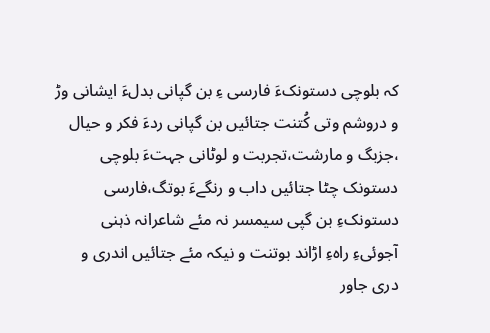کہ بلوچی دستونکءَ فارسی ءِ بن گپانی بدلءَ ایشانی وڑ و دروشم وتی کُتنت جتائیں بن گپانی ردءَ فکر و حیال ،جزبگ و مارشت،تجربت و لوٹانی جہتءَ بلوچی دستونک چٹا جتائیں داب و رنگےءَ بوتگ،فارسی دستونکءِ بن گپی سیمسر نہ مئے شاعرانہ ذہنی آجوئیءِ راہءِ اڑاند بوتنت و نیکہ مئے جتائیں اندری و دری جاور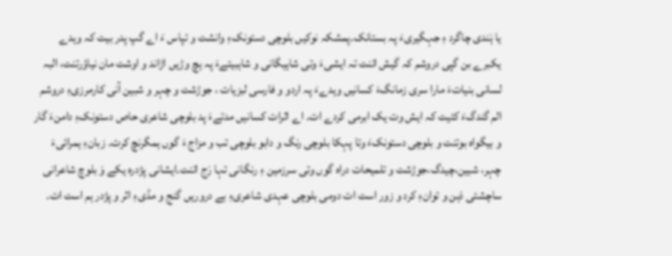یا ہَندی چاگرد ءِ جہگیریءَ پہ بستانک۔پمشکہ نوکیں بلوچی دستونکءِ وانشت و تپاس ءَ اے گپ پدر بیت کہ وہدے یکبرے بن گپی دروشم کہ گیش اتنت تہ ایشیءَ وتی شاہیگانی و شاہبیتےءَ پہ ہچ وڑیں اڑاند و اوشت مان نیاؤرتنت، البہ لسانی بنیاتءَ مارا سری زمانگءَ کسانیں وہدےءَ پہ اردو و فارسی لبزیات ، جوڑشت و چہر و شبین آنی کارمرزیءِ دروشم الم گندگءَ کئیت کہ ایش وت یک ابرمی کردے ات۔ اے اثرات کسانیں مدتےءَ پد بلوچی شاعری حاص دستونکءِ دامنءَ گار و بیگواہ بوتنت و بلوچی دستونکءَ وتا پہکا بلوچی رنگ و دابو بلوچی تب و مزاج ءَ گوں ہمگرنچ کرت۔ زبانءِ ہمرائیءَ چہر، شبین،چیدگ،جوڑشت و تلمیحات دراہ گوں وتی سرزمین ءِ رنگانی تہا رَج اتنت۔ایشانی پژدرہ یکے وَ بلوچ شاعرانی ساچشتی ذہن و توانءِ کرد و زور است ات دومی بلوچی عہدی شاعریءِ بے دروریں گنج و مڈیءِ اثر و پژدر ہم است ات۔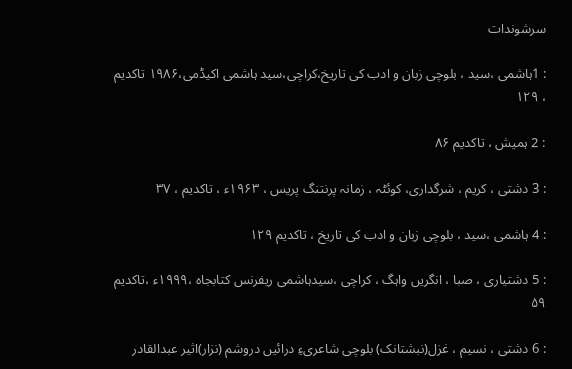سرشوندات

: 1ہاشمی ،سید ، بلوچی زبان و ادب کی تاریخ،کراچی،سید ہاشمی اکیڈمی،۱۹۸۶ تاکدیم ، ۱۲۹

: 2 ہمیش ، تاکدیم ۸۶

: 3 دشتی ، کریم ، شرگداری، کوئٹہ ، زمانہ پرنتنگ پریس ، ۱۹۶۳ء ، تاکدیم ، ۳۷

: 4 ہاشمی ،سید ، بلوچی زبان و ادب کی تاریخ ، تاکدیم ۱۲۹

: 5 دشتیاری ، صبا ، انگریں واہگ ، کراچی ،سیدہاشمی ریفرنس کتابجاہ ،۱۹۹۹ء ،تاکدیم ۵۹

: 6 دشتی ، نسیم ، غزل(نبشتانک) بلوچی شاعریءِ درائیں دروشم (نزار)اثیر عبدالقادر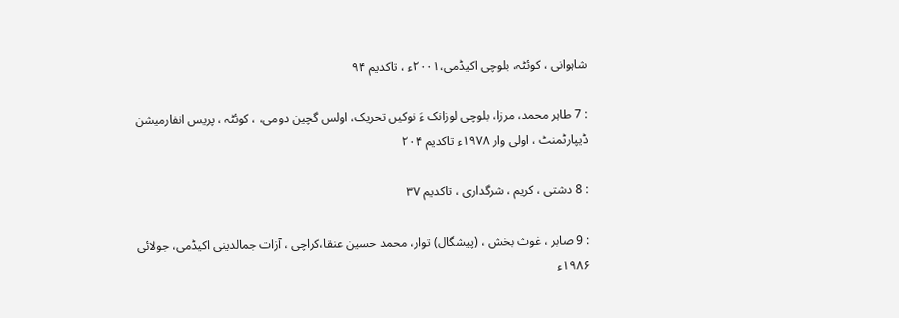شاہوانی ، کوئٹہ، بلوچی اکیڈمی،۲۰۰۱ء ، تاکدیم ۹۴

: 7 طاہر محمد، مرزا، بلوچی لوزانک ءَ نوکیں تحریک، اولس گچین دومی، ، کوئٹہ ، پریس انفارمیشن ڈیپارٹمنٹ ، اولی وار ۱۹۷۸ء تاکدیم ۲۰۴

: 8 دشتی ، کریم ، شرگداری ، تاکدیم ۳۷

: 9 صابر ، غوث بخش ، (پیشگال) توار، محمد حسین عنقا،کراچی ، آزات جمالدینی اکیڈمی، جولائی ۱۹۸۶ء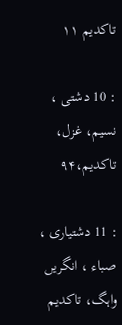تاکدیم ۱۱

: 10 دشتی ، نسیم، غزل، تاکدیم،۹۴

: 11 دشتیاری ، صباء ، انگریں واہگ، تاکدیم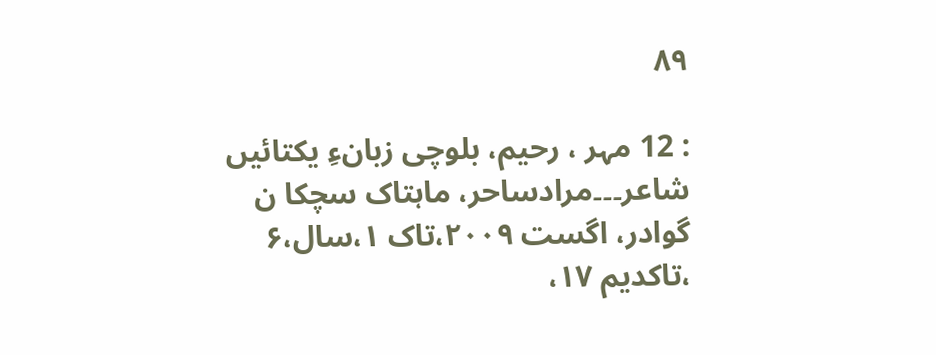۸۹

: 12 مہر ، رحیم، بلوچی زبانءِ یکتائیں شاعر۔۔۔مرادساحر، ماہتاک سچکا ن گوادر، اگست ۲۰۰۹،تاک ۱،سال،۶ ،تاکدیم ۱۷،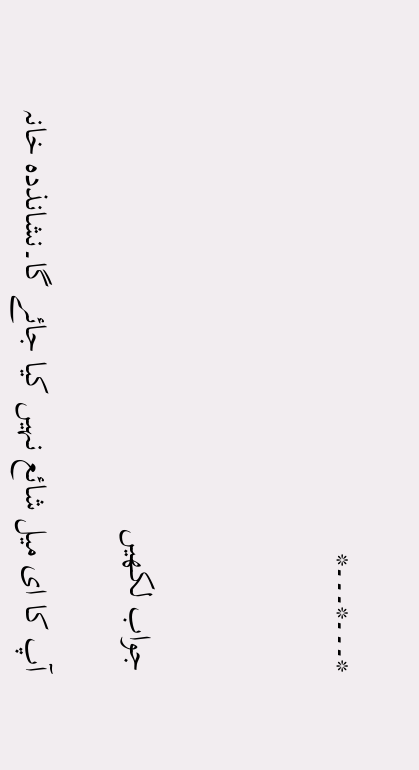*۔۔۔*۔۔۔*



جواب لکھیں

آپ کا ای میل شائع نہیں کیا جائے گا۔نشانذدہ خانہ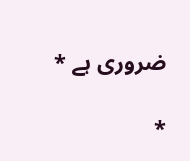ضروری ہے *

*